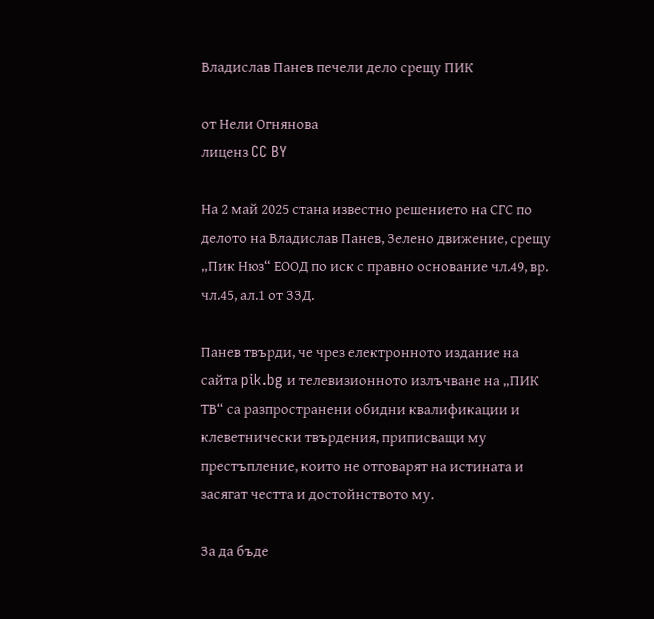Владислав Панев печели дело срещу ПИК

от Нели Огнянова
лиценз CC BY

На 2 май 2025 стана известно решението на СГС по делото на Владислав Панев, Зелено движение, срещу „Пик Нюз“ ЕООД по иск с правно основание чл.49, вр. чл.45, ал.1 от ЗЗД.

Панев твърди, че чрез електронното издание на сайта pik.bg и телевизионното излъчване на „ПИК ТВ“ са разпространени обидни квалификации и клеветнически твърдения, приписващи му престъпление, които не отговарят на истината и засягат честта и достойнството му.

За да бъде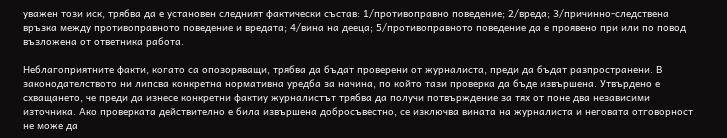уважен този иск, трябва да е установен следният фактически състав: 1/противоправно поведение; 2/вреда; 3/причинно-следствена връзка между противоправното поведение и вредата; 4/вина на дееца; 5/противоправното поведение да е проявено при или по повод възложена от ответника работа.

Неблагоприятните факти, когато са опозоряващи, трябва да бъдат проверени от журналиста, преди да бъдат разпространени. В законодателството ни липсва конкретна нормативна уредба за начина, по който тази проверка да бъде извършена. Утвърдено е схващането, че преди да изнесе конкретни фактиу журналистът трябва да получи потвърждение за тях от поне два независими източника. Ако проверката действително е била извършена добросъвестно, се изключва вината на журналиста и неговата отговорност не може да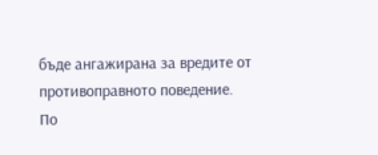бъде ангажирана за вредите от противоправното поведение.
По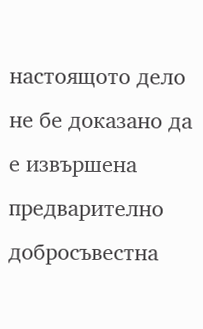настоящото дело не бе доказано да е извършена предварително добросъвестна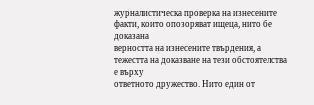журналистическа проверка на изнесените факти, които опозоряват ищеца, нито бе доказана
верността на изнесените твърдения, а тежестта на доказване на тези обстоятелства е върху
ответното дружество. Нито един от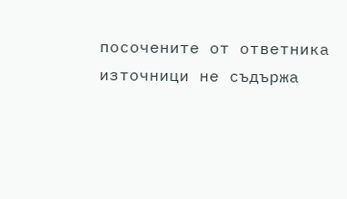посочените от ответника източници не съдържа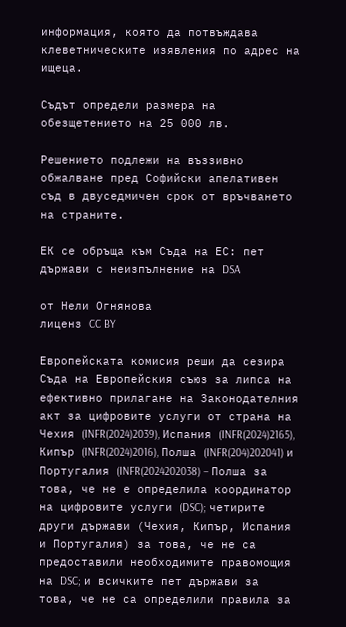информация, която да потвъждава клеветническите изявления по адрес на ищеца.

Съдът определи размера на обезщетението на 25 000 лв.

Решението подлежи на въззивно обжалване пред Софийски апелативен съд в двуседмичен срок от връчването на страните.

EК се обръща към Съда на ЕС: пет държави с неизпълнение на DSA

от Нели Огнянова
лиценз CC BY

Европейската комисия реши да сезира Съда на Европейския съюз за липса на ефективно прилагане на Законодателния акт за цифровите услуги от страна на Чехия (INFR(2024)2039), Испания (INFR(2024)2165), Кипър (INFR(2024)2016), Полша (INFR(204)202041) и Португалия (INFR(2024202038) – Полша за това, че не е определила координатор на цифровите услуги (DSC); четирите други държави (Чехия, Кипър, Испания и Португалия) за това, че не са предоставили необходимите правомощия на DSC; и всичките пет държави за това, че не са определили правила за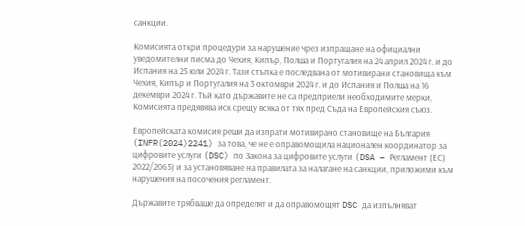санкции.

Комисията откри процедури за нарушение чрез изпращане на официални уведомителни писма до Чехия, Кипър, Полша и Португалия на 24 април 2024 г. и до Испания на 25 юли 2024 г. Тази стъпка е последвана от мотивирани становища към Чехия, Кипър и Португалия на 3 октомври 2024 г. и до Испания и Полша на 16 декември 2024 г. Тъй като държавите не са предприели необходимите мерки, Комисията предявява иск срещу всяка от тях пред Съда на Европейския съюз.

Европейската комисия реши да изпрати мотивирано становище на България (INFR(2024)2241) за това, че не е оправомощила национален координатор за цифровите услуги (DSC) по Закона за цифровите услуги (DSA – Регламент (ЕС) 2022/2065) и за установяване на правилата за налагане на санкции, приложими към нарушения на посочения регламент.

Държавите трябваше да определят и да оправомощят DSC да изпълняват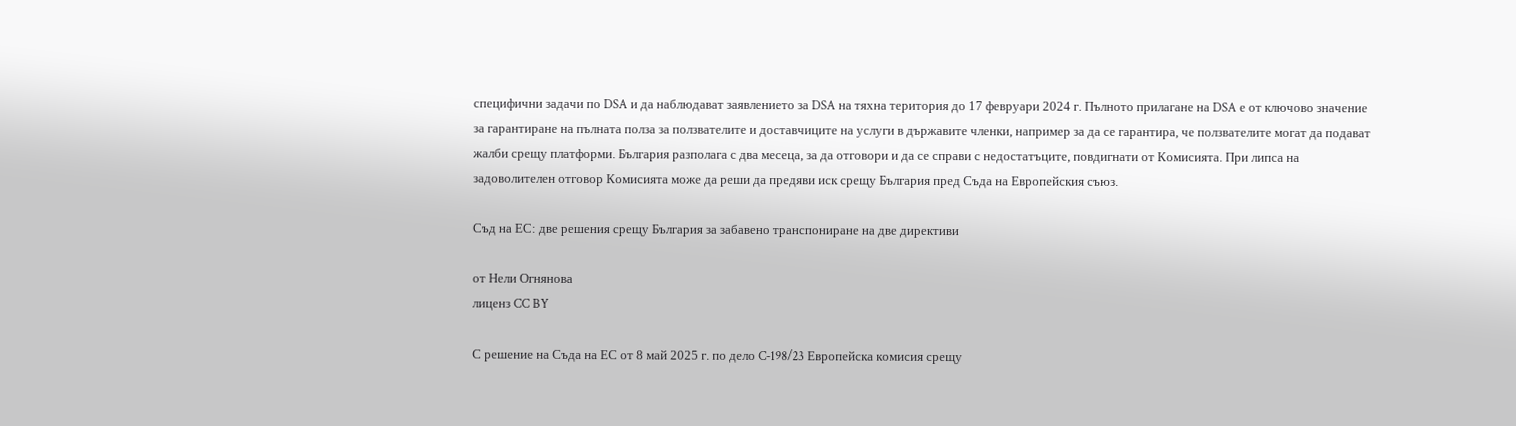специфични задачи по DSA и да наблюдават заявлението за DSA на тяхна територия до 17 февруари 2024 г. Пълното прилагане на DSA е от ключово значение за гарантиране на пълната полза за ползвателите и доставчиците на услуги в държавите членки, например за да се гарантира, че ползвателите могат да подават жалби срещу платформи. България разполага с два месеца, за да отговори и да се справи с недостатъците, повдигнати от Комисията. При липса на задоволителен отговор Комисията може да реши да предяви иск срещу България пред Съда на Европейския съюз.

Съд на ЕС: две решения срещу България за забавено транспониране на две директиви

от Нели Огнянова
лиценз CC BY

С решение на Съда на ЕС от 8 май 2025 г. по дело C‑198/23 Европейска комисия срещу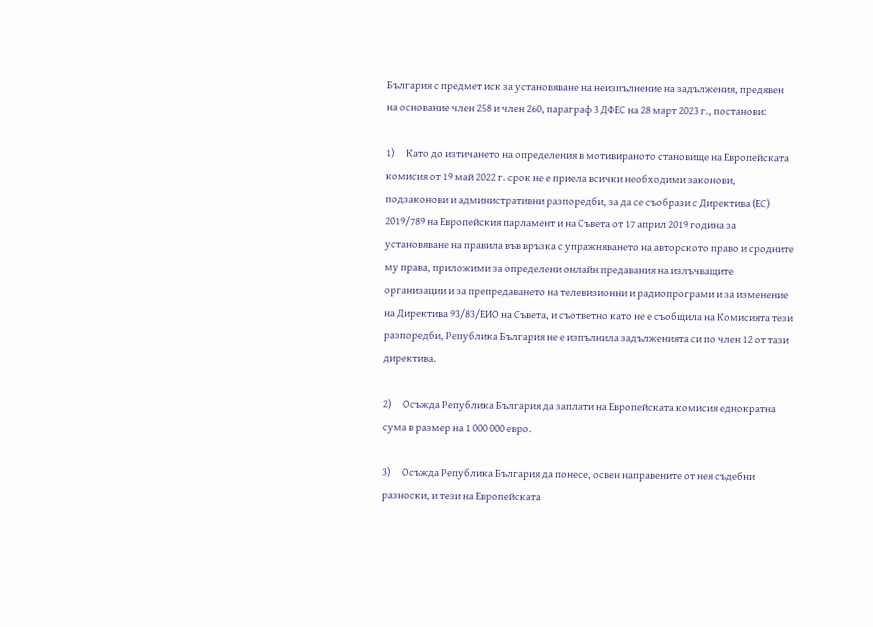България с предмет иск за установяване на неизпълнение на задължения, предявен на основание член 258 и член 260, параграф 3 ДФЕС на 28 март 2023 г., постанови:

1)      Като до изтичането на определения в мотивираното становище на Европейската комисия от 19 май 2022 г. срок не е приела всички необходими законови, подзаконови и административни разпоредби, за да се съобрази с Директива (ЕС) 2019/789 на Европейския парламент и на Съвета от 17 април 2019 година за установяване на правила във връзка с упражняването на авторското право и сродните му права, приложими за определени онлайн предавания на излъчващите организации и за препредаването на телевизионни и радиопрограми и за изменение на Директива 93/83/ЕИО на Съвета, и съответно като не е съобщила на Комисията тези разпоредби, Република България не е изпълнила задълженията си по член 12 от тази директива.

2)      Осъжда Република България да заплати на Европейската комисия еднократна сума в размер на 1 000 000 евро.

3)      Осъжда Република България да понесе, освен направените от нея съдебни разноски, и тези на Европейската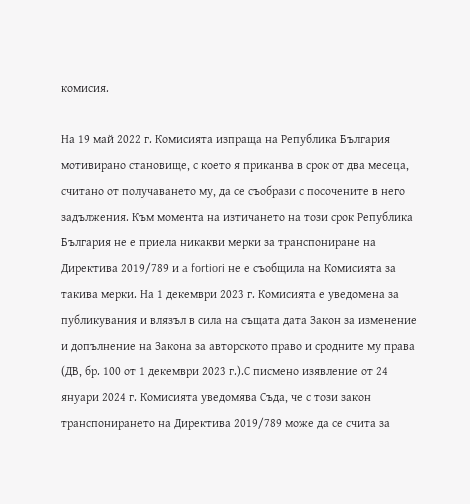комисия.

На 19 май 2022 г. Комисията изпраща на Република България мотивирано становище, с което я приканва в срок от два месеца, считано от получаването му, да се съобрази с посочените в него задължения. Към момента на изтичането на този срок Република България не е приела никакви мерки за транспониране на Директива 2019/789 и a fortiori не е съобщила на Комисията за такива мерки. На 1 декември 2023 г. Комисията е уведомена за публикувания и влязъл в сила на същата дата Закон за изменение и допълнение на Закона за авторското право и сродните му права (ДВ, бр. 100 от 1 декември 2023 г.).С писмено изявление от 24 януари 2024 г. Комисията уведомява Съда, че с този закон транспонирането на Директива 2019/789 може да се счита за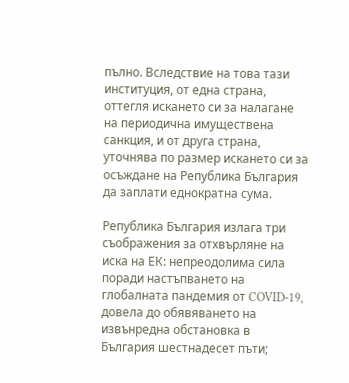пълно. Вследствие на това тази институция, от една страна, оттегля искането си за налагане на периодична имуществена санкция, и от друга страна, уточнява по размер искането си за осъждане на Република България да заплати еднократна сума.

Република България излага три съображения за отхвърляне на иска на ЕК: непреодолима сила поради настъпването на глобалната пандемия от COVID‑19, довела до обявяването на извънредна обстановка в България шестнадесет пъти;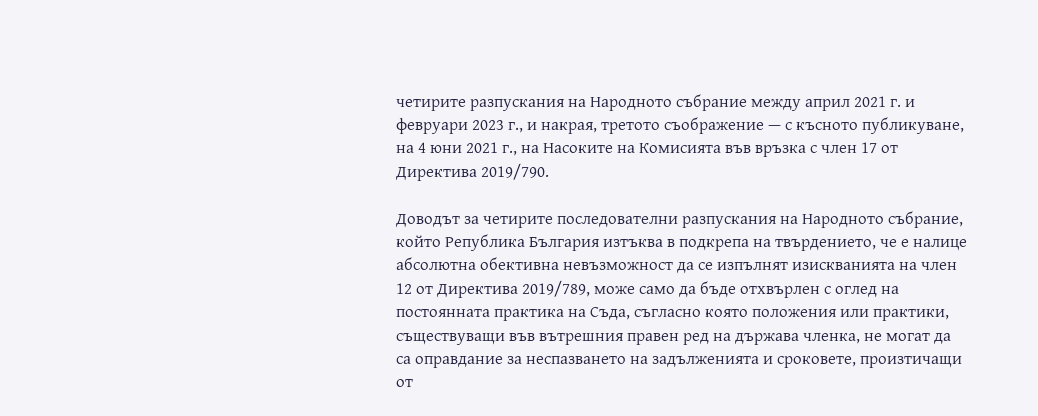четирите разпускания на Народното събрание между април 2021 г. и февруари 2023 г., и накрая, третото съображение — с късното публикуване, на 4 юни 2021 г., на Насоките на Комисията във връзка с член 17 от Директива 2019/790.

Доводът за четирите последователни разпускания на Народното събрание, който Република България изтъква в подкрепа на твърдението, че е налице абсолютна обективна невъзможност да се изпълнят изискванията на член 12 от Директива 2019/789, може само да бъде отхвърлен с оглед на постоянната практика на Съда, съгласно която положения или практики, съществуващи във вътрешния правен ред на държава членка, не могат да са оправдание за неспазването на задълженията и сроковете, произтичащи от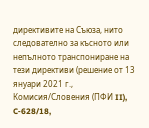директивите на Съюза, нито следователно за късното или непълното транспониране на тези директиви (решение от 13 януари 2021 г., Комисия/Словения (ПФИ II), C‑628/18,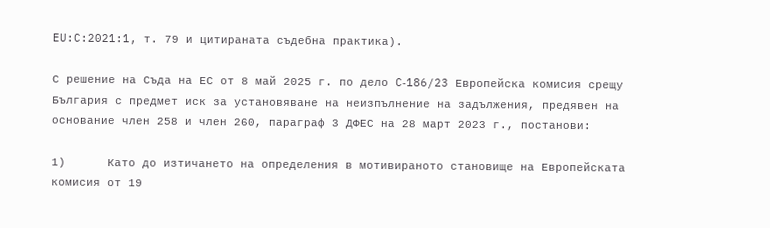EU:C:2021:1, т. 79 и цитираната съдебна практика).

С решение на Съда на ЕС от 8 май 2025 г. по дело C‑186/23 Европейска комисия срещу България с предмет иск за установяване на неизпълнение на задължения, предявен на основание член 258 и член 260, параграф 3 ДФЕС на 28 март 2023 г., постанови:

1)      Като до изтичането на определения в мотивираното становище на Европейската комисия от 19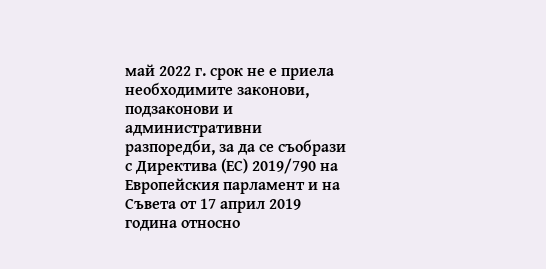май 2022 г. срок не е приела необходимите законови, подзаконови и административни разпоредби, за да се съобрази с Директива (ЕС) 2019/790 на Европейския парламент и на Съвета от 17 април 2019 година относно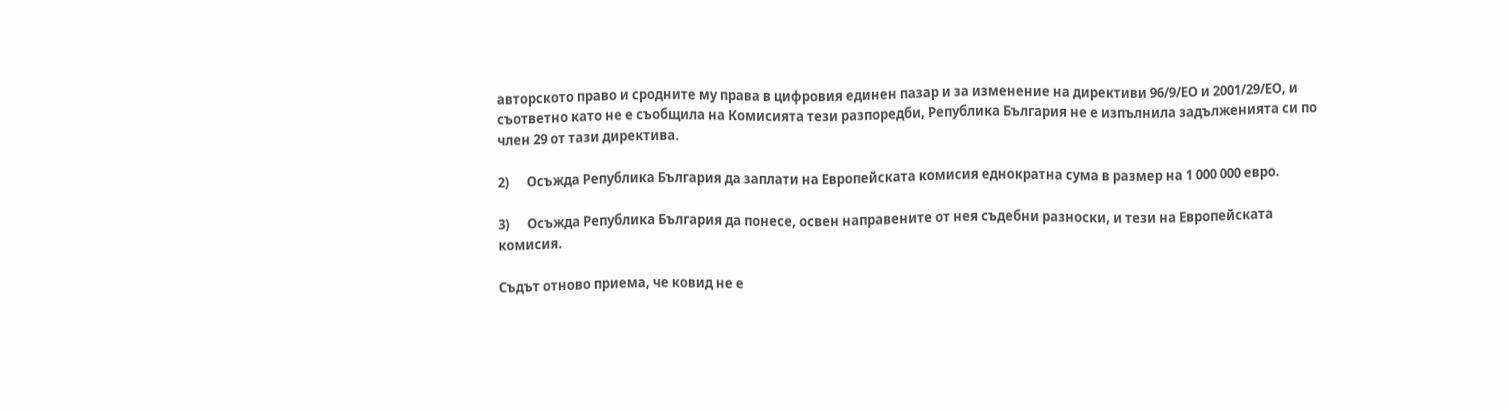авторското право и сродните му права в цифровия единен пазар и за изменение на директиви 96/9/ЕО и 2001/29/ЕО, и съответно като не е съобщила на Комисията тези разпоредби, Република България не е изпълнила задълженията си по член 29 от тази директива.

2)      Осъжда Република България да заплати на Европейската комисия еднократна сума в размер на 1 000 000 евро.

3)      Осъжда Република България да понесе, освен направените от нея съдебни разноски, и тези на Европейската комисия.

Съдът отново приема, че ковид не е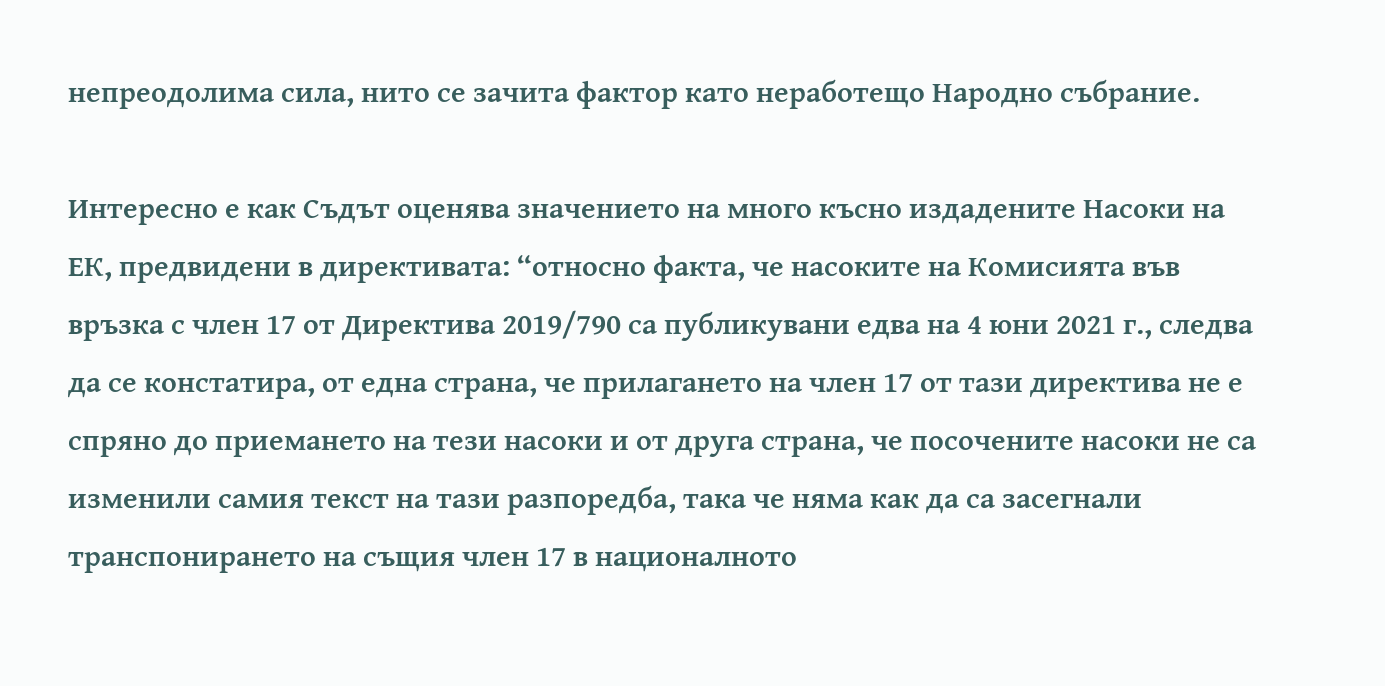непреодолима сила, нито се зачита фактор като неработещо Народно събрание.

Интересно е как Съдът оценява значението на много късно издадените Насоки на ЕК, предвидени в директивата: “относно факта, че насоките на Комисията във връзка с член 17 от Директива 2019/790 са публикувани едва на 4 юни 2021 г., следва да се констатира, от една страна, че прилагането на член 17 от тази директива не е спряно до приемането на тези насоки и от друга страна, че посочените насоки не са изменили самия текст на тази разпоредба, така че няма как да са засегнали транспонирането на същия член 17 в националното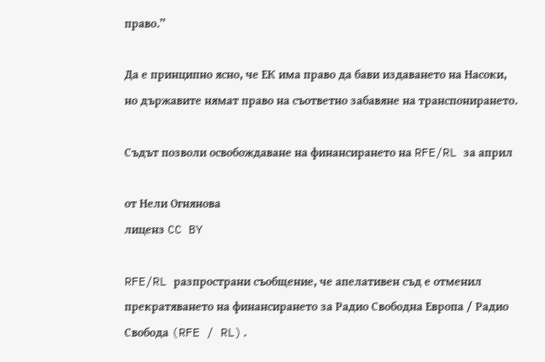право.”

Да е принципно ясно, че ЕК има право да бави издаването на Насоки, но държавите нямат право на съответно забавяне на транспонирането.

Съдът позволи освобождаване на финансирането на RFE/RL за април

от Нели Огнянова
лиценз CC BY

RFE/RL разпространи съобщение, че апелативен съд е отменил прекратяването на финансирането за Радио Свободна Европа / Радио Свобода (RFE / RL).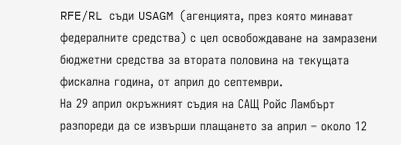RFE/RL съди USAGM (агенцията, през която минават федералните средства) с цел освобождаване на замразени бюджетни средства за втората половина на текущата фискална година, от април до септември.
На 29 април окръжният съдия на САЩ Ройс Ламбърт разпореди да се извърши плащането за април – около 12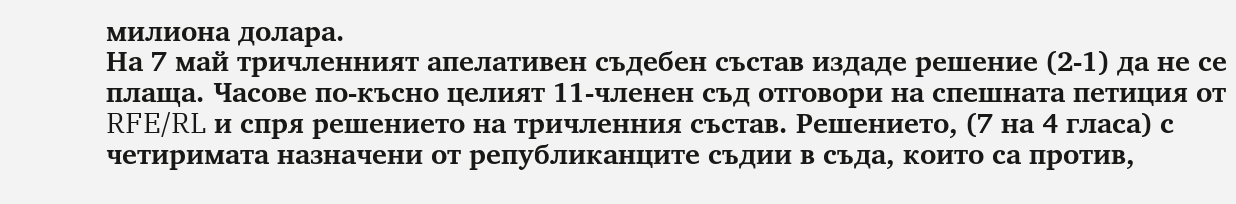милиона долара.
На 7 май тричленният апелативен съдебен състав издаде решение (2-1) да не се плаща. Часове по-късно целият 11-членен съд отговори на спешната петиция от RFE/RL и спря решението на тричленния състав. Решението, (7 на 4 гласа) с четиримата назначени от републиканците съдии в съда, които са против,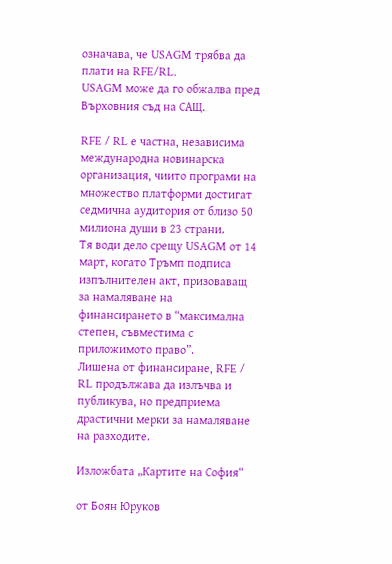означава, че USAGM трябва да плати на RFE/RL.
USAGM може да го обжалва пред Върховния съд на САЩ.

RFE / RL е частна, независима международна новинарска организация, чиито програми на множество платформи достигат седмична аудитория от близо 50 милиона души в 23 страни.
Тя води дело срещу USAGM от 14 март, когато Тръмп подписа изпълнителен акт, призоваващ за намаляване на финансирането в “максимална степен, съвместима с приложимото право”.
Лишена от финансиране, RFE / RL продължава да излъчва и публикува, но предприема драстични мерки за намаляване на разходите.

Изложбата „Картите на София“

от Боян Юруков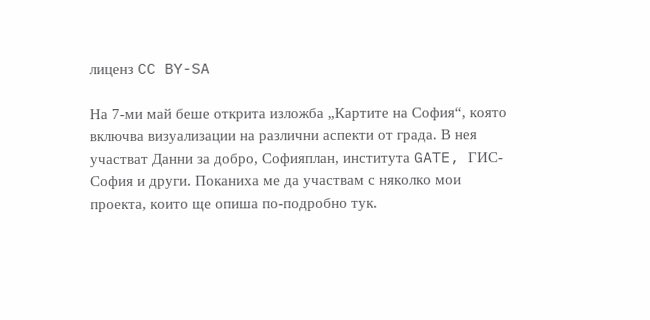лиценз CC BY-SA

На 7-ми май беше открита изложба „Картите на София“, която включва визуализации на различни аспекти от града. В нея участват Данни за добро, Софияплан, института GATE, ГИС-София и други. Поканиха ме да участвам с няколко мои проекта, които ще опиша по-подробно тук.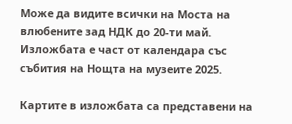Може да видите всички на Моста на влюбените зад НДК до 20-ти май. Изложбата е част от календара със събития на Нощта на музеите 2025.

Картите в изложбата са представени на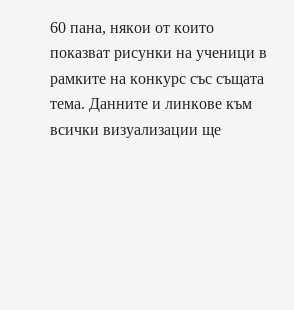60 пана, някои от които показват рисунки на ученици в рамките на конкурс със същата тема. Данните и линкове към всички визуализации ще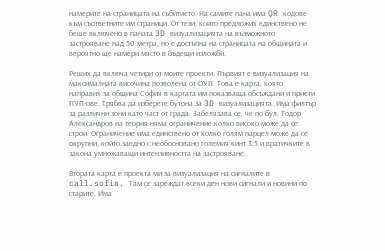намерите на страницата на събитието. На самите пана има QR кодове към съответните им страници. От тези, които предложих единствено не беше включено в паната 3D визуализацията на възможното застрояване над 50 метра, но е достъпна на страницата на общината и вероятно ще намери място в бъдещи изложби.

Реших да включа четири от моите проекти. Първият е визуализация на максималната височина позволена от ОУП. Това е карта, която направих за община София в картата им показваща обсъждани и приети ПУП-ове. Трябва да изберете бутона за 3D визуализацията. Има филтър за различни зони като част от града. Забелязава се, че по бул. Тодор Александров на теория няма ограничение колко високо може да се строи. Ограничение има единствено от колко голям парцел може да се окрупни, който заедно с необосновано големия кинт 3.5 и вратичките в закона умножаващи интензивността на застрояване.

Втората карта е проекта ми за визуализация на сигналите в call.sofia. Там се зареждат всеки ден нови сигнали и новини по старите. Има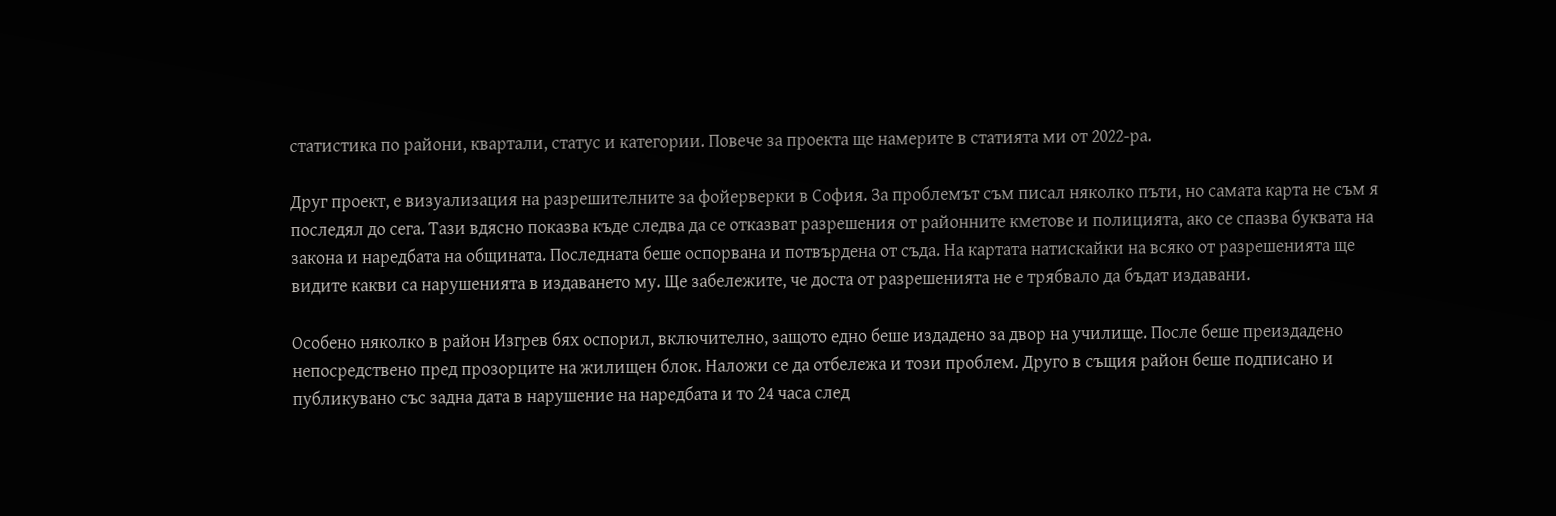статистика по райони, квартали, статус и категории. Повече за проекта ще намерите в статията ми от 2022-ра.

Друг проект, е визуализация на разрешителните за фойерверки в София. За проблемът съм писал няколко пъти, но самата карта не съм я последял до сега. Тази вдясно показва къде следва да се отказват разрешения от районните кметове и полицията, ако се спазва буквата на закона и наредбата на общината. Последната беше оспорвана и потвърдена от съда. На картата натискайки на всяко от разрешенията ще видите какви са нарушенията в издаването му. Ще забележите, че доста от разрешенията не е трябвало да бъдат издавани.

Особено няколко в район Изгрев бях оспорил, включително, защото едно беше издадено за двор на училище. После беше преиздадено непосредствено пред прозорците на жилищен блок. Наложи се да отбележа и този проблем. Друго в същия район беше подписано и публикувано със задна дата в нарушение на наредбата и то 24 часа след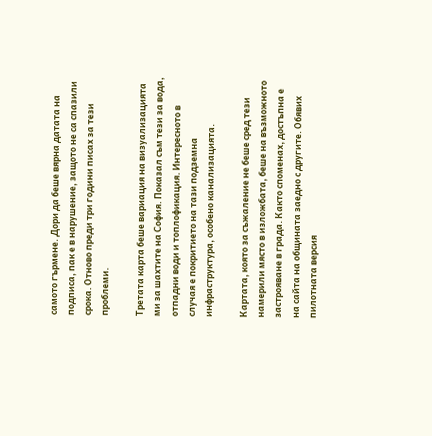самото гърмене. Дори да беше вярна датата на подписа, пак е в нарушение, защото не са спазили срока. Отново преди три години писах за тези проблеми.

Третата карта беше вариация на визуализацията ми за шахтите на София. Показал съм тези за вода, отпадни води и топлофикация. Интересното в случая е покритието на тази подземна инфраструктура, особено канализацията.

Картата, която за съжаление не беше сред тези намерили място в изложбата, беше на възможното застрояване в града. Както споменах, достъпна е на сайта на общината заедно с другите. Обявих пилотната версия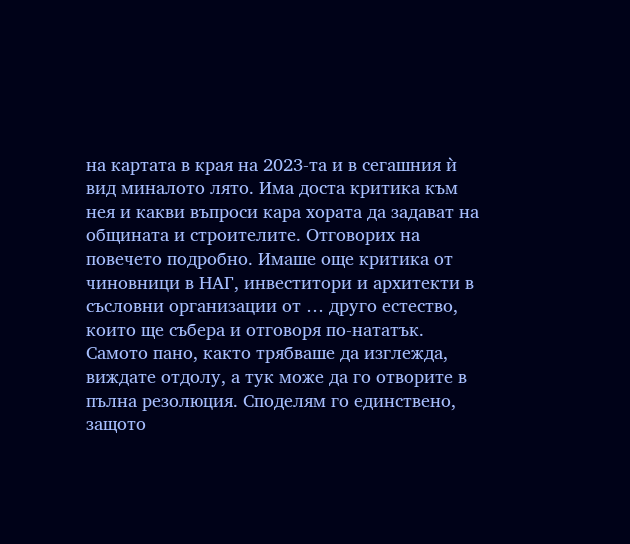на картата в края на 2023-та и в сегашния ѝ вид миналото лято. Има доста критика към нея и какви въпроси кара хората да задават на общината и строителите. Отговорих на повечето подробно. Имаше още критика от чиновници в НАГ, инвеститори и архитекти в съсловни организации от … друго естество, които ще събера и отговоря по-нататък. Самото пано, както трябваше да изглежда, виждате отдолу, а тук може да го отворите в пълна резолюция. Споделям го единствено, защото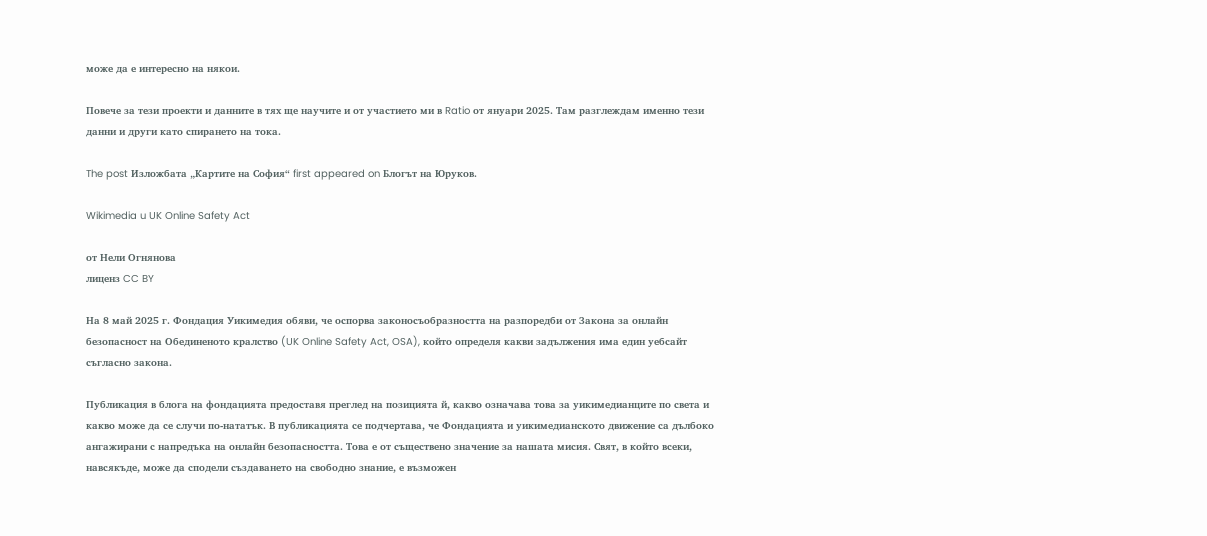може да е интересно на някои.

Повече за тези проекти и данните в тях ще научите и от участието ми в Ratio от януари 2025. Там разглеждам именно тези данни и други като спирането на тока.

The post Изложбата „Картите на София“ first appeared on Блогът на Юруков.

Wikimedia u UK Online Safety Act

от Нели Огнянова
лиценз CC BY

На 8 май 2025 г. Фондация Уикимедия обяви, че оспорва законосъобразността на разпоредби от Закона за онлайн безопасност на Обединеното кралство (UK Online Safety Act, OSA), който определя какви задължения има един уебсайт съгласно закона.

Публикация в блога на фондацията предоставя преглед на позицията й, какво означава това за уикимедианците по света и какво може да се случи по-нататък. В публикацията се подчертава, че Фондацията и уикимедианското движение са дълбоко ангажирани с напредъка на онлайн безопасността. Това е от съществено значение за нашата мисия. Свят, в който всеки, навсякъде, може да сподели създаването на свободно знание, е възможен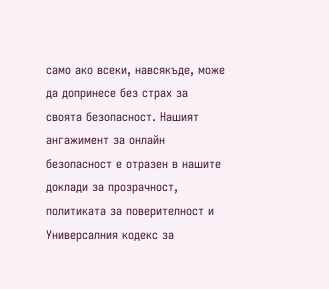само ако всеки, навсякъде, може да допринесе без страх за своята безопасност. Нашият ангажимент за онлайн безопасност е отразен в нашите доклади за прозрачност, политиката за поверителност и Универсалния кодекс за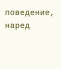поведение, наред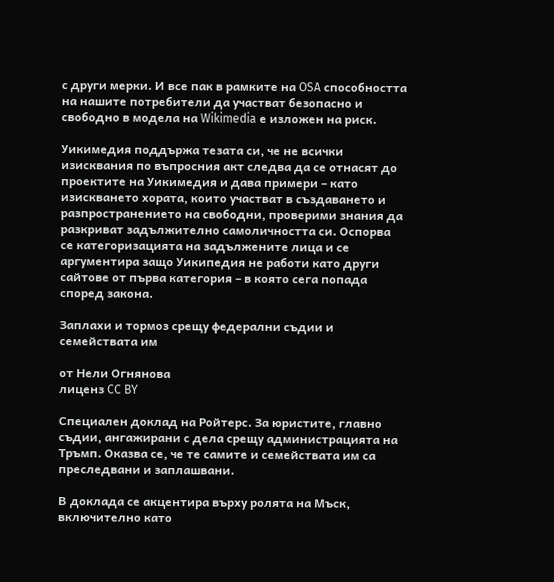с други мерки. И все пак в рамките на OSA способността на нашите потребители да участват безопасно и свободно в модела на Wikimedia е изложен на риск.

Уикимедия поддържа тезата си, че не всички изисквания по въпросния акт следва да се отнасят до проектите на Уикимедия и дава примери – като изискването хората, които участват в създаването и разпространението на свободни, проверими знания да разкриват задължително самоличността си. Оспорва се категоризацията на задължените лица и се аргументира защо Уикипедия не работи като други сайтове от първа категория – в която сега попада според закона.

Заплахи и тормоз срещу федерални съдии и семействата им

от Нели Огнянова
лиценз CC BY

Специален доклад на Ройтерс. За юристите, главно съдии, ангажирани с дела срещу администрацията на Тръмп. Оказва се, че те самите и семействата им са преследвани и заплашвани.

В доклада се акцентира върху ролята на Мъск, включително като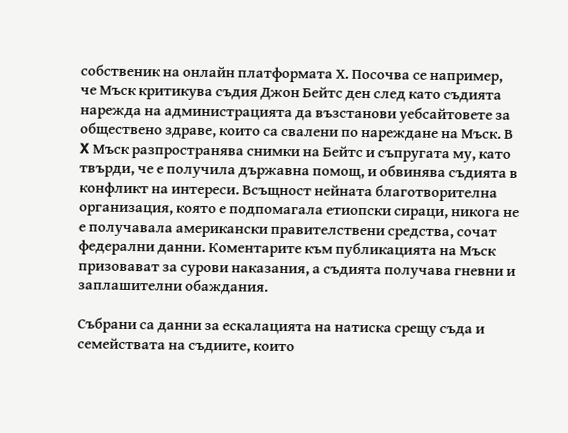собственик на онлайн платформата Х. Посочва се например, че Мъск критикува съдия Джон Бейтс ден след като съдията нарежда на администрацията да възстанови уебсайтовете за обществено здраве, които са свалени по нареждане на Мъск. В X Мъск разпространява снимки на Бейтс и съпругата му, като твърди, че е получила държавна помощ, и обвинява съдията в конфликт на интереси. Всъщност нейната благотворителна организация, която е подпомагала етиопски сираци, никога не е получавала американски правителствени средства, сочат федерални данни. Коментарите към публикацията на Мъск призовават за сурови наказания, а съдията получава гневни и заплашителни обаждания.

Събрани са данни за ескалацията на натиска срещу съда и семействата на съдиите, които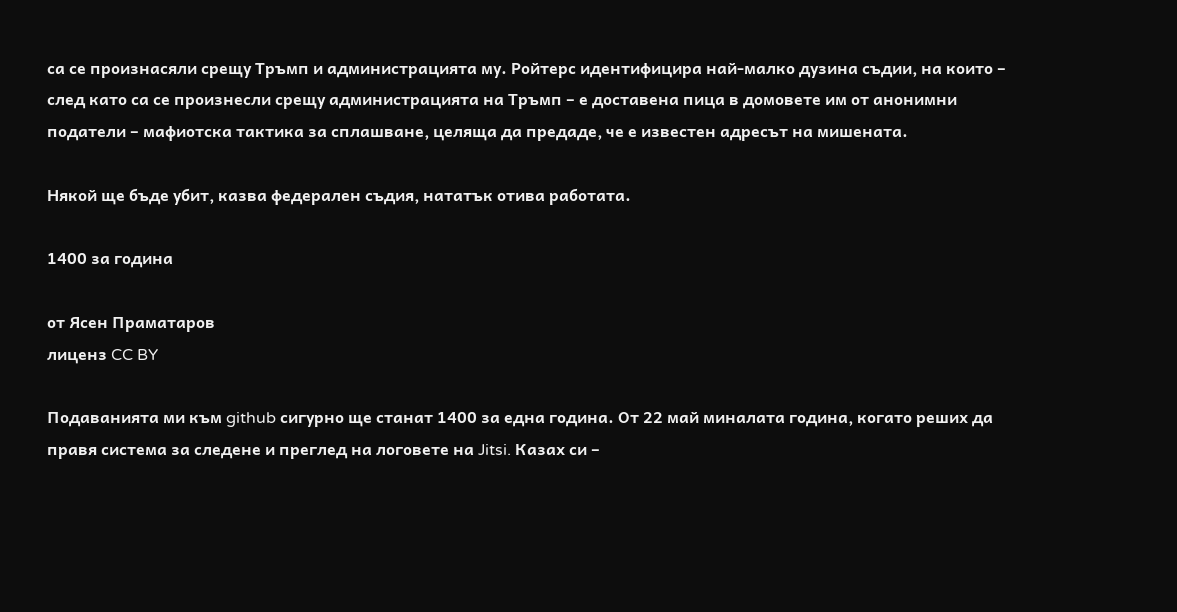са се произнасяли срещу Тръмп и администрацията му. Ройтерс идентифицира най-малко дузина съдии, на които – след като са се произнесли срещу администрацията на Тръмп – е доставена пица в домовете им от анонимни податели – мафиотска тактика за сплашване, целяща да предаде, че е известен адресът на мишената.

Някой ще бъде убит, казва федерален съдия, нататък отива работата.

1400 за година

от Ясен Праматаров
лиценз CC BY

Подаванията ми към github сигурно ще станат 1400 за една година. От 22 май миналата година, когато реших да правя система за следене и преглед на логовете на Jitsi. Казах си –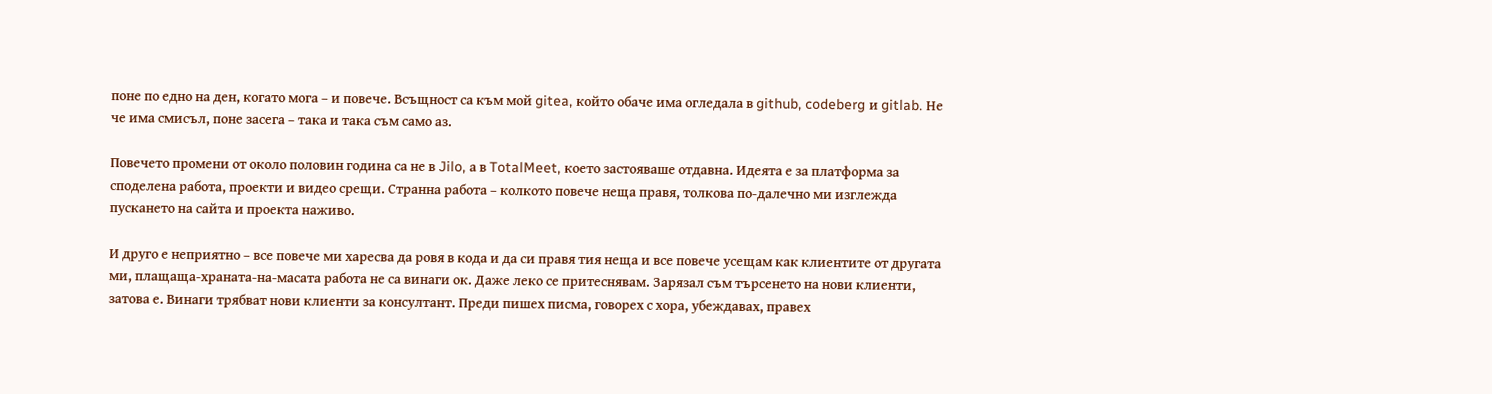поне по едно на ден, когато мога – и повече. Всъщност са към мой gitea, който обаче има огледала в github, codeberg и gitlab. Не че има смисъл, поне засега – така и така съм само аз.

Повечето промени от около половин година са не в Jilo, а в TotalMeet, което застояваше отдавна. Идеята е за платформа за споделена работа, проекти и видео срещи. Странна работа – колкото повече неща правя, толкова по-далечно ми изглежда пускането на сайта и проекта наживо.

И друго е неприятно – все повече ми харесва да ровя в кода и да си правя тия неща и все повече усещам как клиентите от другата ми, плащаща-храната-на-масата работа не са винаги ок. Даже леко се притеснявам. Зарязал съм търсенето на нови клиенти, затова е. Винаги трябват нови клиенти за консултант. Преди пишех писма, говорех с хора, убеждавах, правех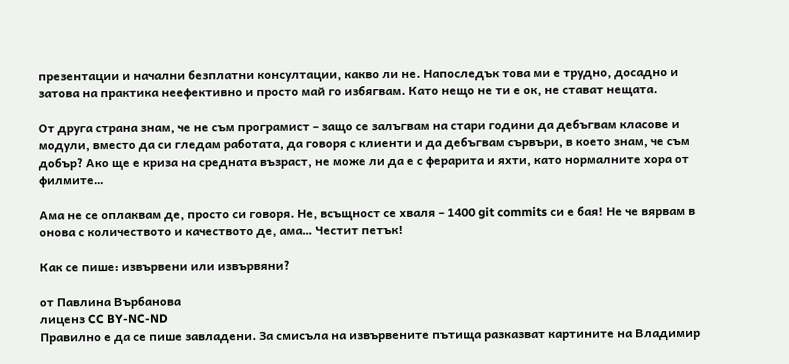презентации и начални безплатни консултации, какво ли не. Напоследък това ми е трудно, досадно и затова на практика неефективно и просто май го избягвам. Като нещо не ти е ок, не стават нещата.

От друга страна знам, че не съм програмист – защо се залъгвам на стари години да дебъгвам класове и модули, вместо да си гледам работата, да говоря с клиенти и да дебъгвам сървъри, в което знам, че съм добър? Ако ще е криза на средната възраст, не може ли да е с ферарита и яхти, като нормалните хора от филмите…

Ама не се оплаквам де, просто си говоря. Не, всъщност се хваля – 1400 git commits си е бая! Не че вярвам в онова с количеството и качеството де, ама… Честит петък!

Как се пише: извървени или извървяни?

от Павлина Върбанова
лиценз CC BY-NC-ND
Правилно е да се пише завладени. За смисъла на извървените пътища разказват картините на Владимир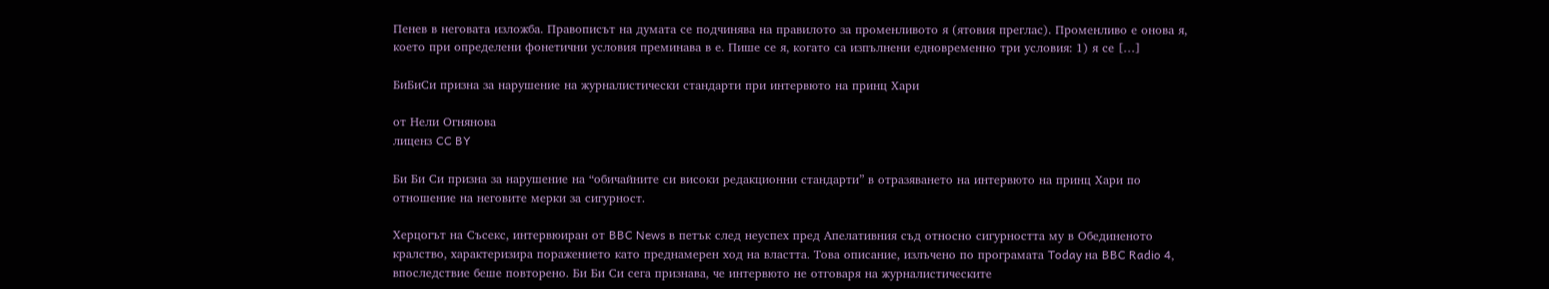Пенев в неговата изложба. Правописът на думата се подчинява на правилото за променливото я (ятовия преглас). Променливо е онова я, което при определени фонетични условия преминава в е. Пише се я, когато са изпълнени едновременно три условия: 1) я се […]

БиБиСи призна за нарушение на журналистически стандарти при интервюто на принц Хари

от Нели Огнянова
лиценз CC BY

Би Би Си призна за нарушение на “обичайните си високи редакционни стандарти” в отразяването на интервюто на принц Хари по отношение на неговите мерки за сигурност.

Херцогът на Съсекс, интервюиран от BBC News в петък след неуспех пред Апелативния съд относно сигурността му в Обединеното кралство, характеризира поражението като преднамерен ход на властта. Това описание, излъчено по програмата Today на BBC Radio 4, впоследствие беше повторено. Би Би Си сега признава, че интервюто не отговаря на журналистическите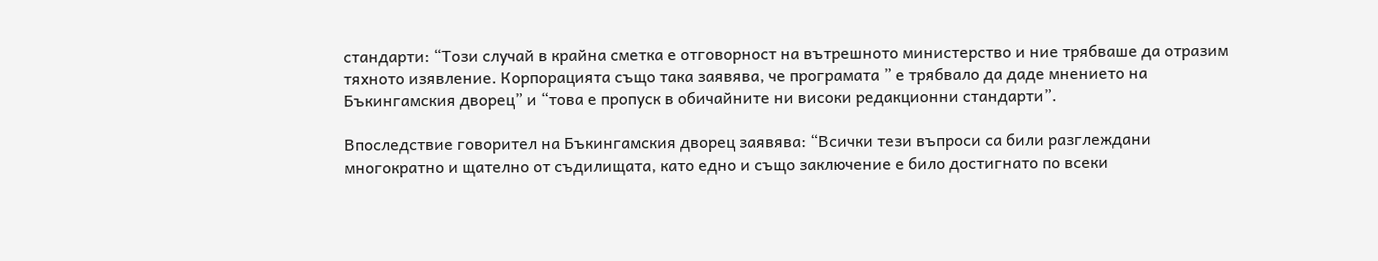стандарти: “Този случай в крайна сметка е отговорност на вътрешното министерство и ние трябваше да отразим тяхното изявление. Корпорацията също така заявява, че програмата ” е трябвало да даде мнението на Бъкингамския дворец” и “това е пропуск в обичайните ни високи редакционни стандарти”.

Впоследствие говорител на Бъкингамския дворец заявява: “Всички тези въпроси са били разглеждани многократно и щателно от съдилищата, като едно и също заключение е било достигнато по всеки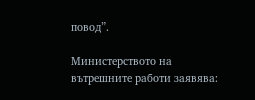повод”.

Министерството на вътрешните работи заявява: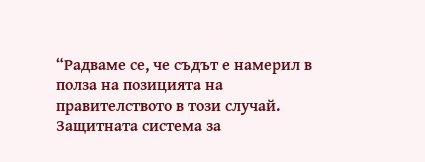“Радваме се, че съдът е намерил в полза на позицията на правителството в този случай. Защитната система за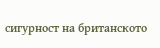сигурност на британското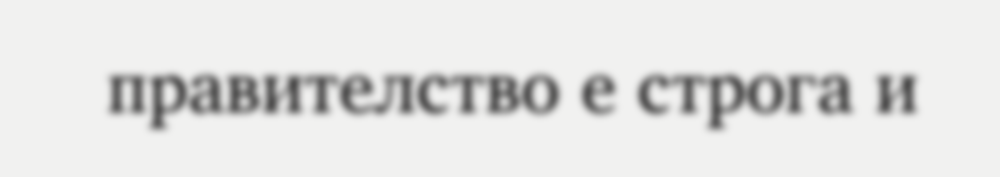правителство е строга и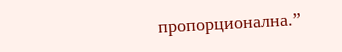пропорционална.”